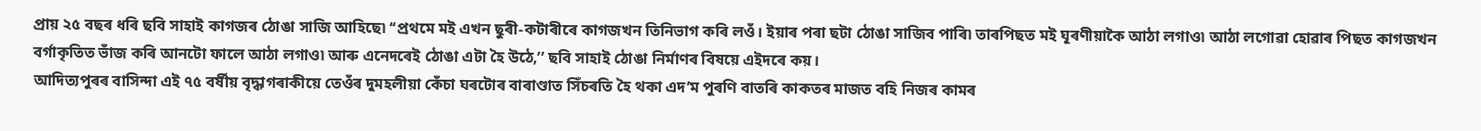প্ৰায় ২৫ বছৰ ধৰি ছবি সাহাই কাগজৰ ঠোঙা সাজি আহিছে৷ ‘‘প্ৰথমে মই এখন ছুৰী-কটাৰীৰে কাগজখন তিনিভাগ কৰি লওঁ। ইয়াৰ পৰা ছটা ঠোঙা সাজিব পাৰি৷ তাৰপিছত মই ঘূৰণীয়াকৈ আঠা লগাও৷ আঠা লগোৱা হোৱাৰ পিছত কাগজখন বৰ্গাকৃতিত ভাঁজ কৰি আনটো ফালে আঠা লগাও৷ আৰু এনেদৰেই ঠোঙা এটা হৈ উঠে,’’ ছবি সাহাই ঠোঙা নিৰ্মাণৰ বিষয়ে এইদৰে কয়।
আদিত্যপুৰৰ বাসিন্দা এই ৭৫ বৰ্ষীয় বৃদ্ধাগৰাকীয়ে তেওঁৰ দুমহলীয়া কেঁচা ঘৰটোৰ বাৰাণ্ডাত সিঁচৰতি হৈ থকা এদ’ম পুৰণি বাতৰি কাকতৰ মাজত বহি নিজৰ কামৰ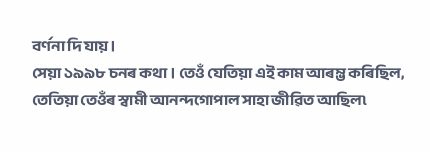বৰ্ণনা দি যায়।
সেয়া ১৯৯৮ চনৰ কথা। তেওঁ যেতিয়া এই কাম আৰম্ভ কৰিছিল, তেতিয়া তেওঁৰ স্বামী আনন্দগোপাল সাহা জীৱিত আছিল৷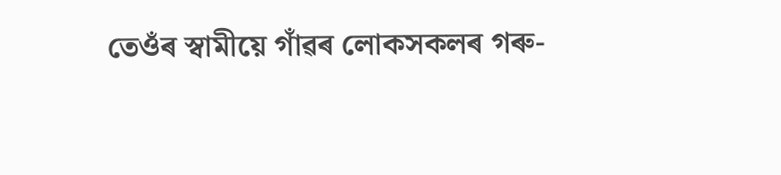তেওঁৰ স্বামীয়ে গাঁৱৰ লোকসকলৰ গৰু-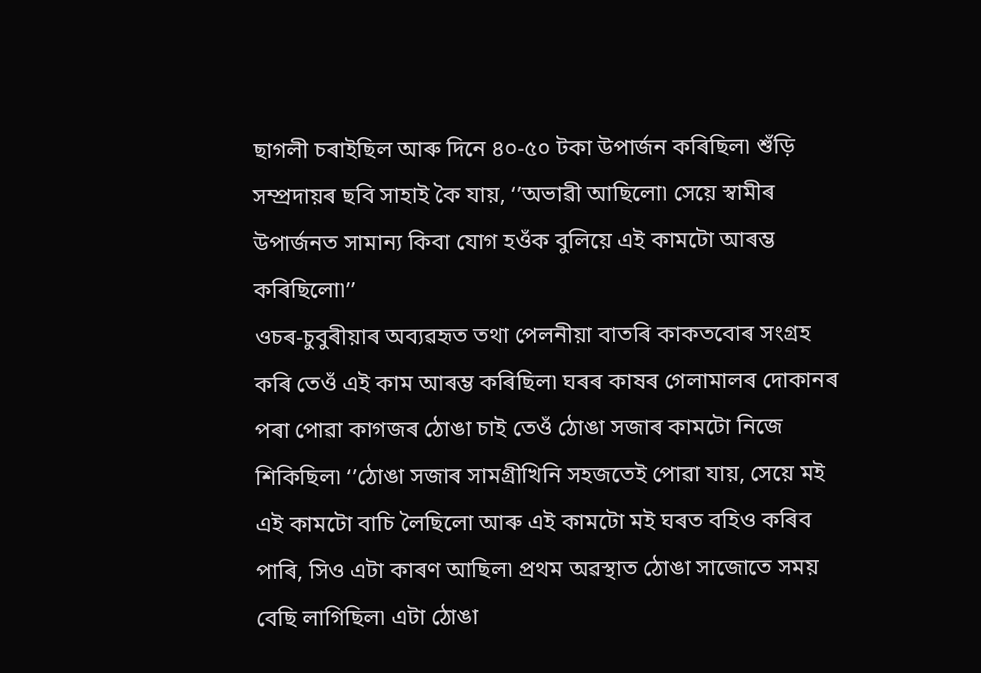ছাগলী চৰাইছিল আৰু দিনে ৪০-৫০ টকা উপাৰ্জন কৰিছিল৷ শুঁড়ি সম্প্ৰদায়ৰ ছবি সাহাই কৈ যায়, ‘’অভাৱী আছিলো৷ সেয়ে স্বামীৰ উপাৰ্জনত সামান্য কিবা যোগ হওঁক বুলিয়ে এই কামটো আৰম্ভ কৰিছিলো৷’’
ওচৰ-চুবুৰীয়াৰ অব্যৱহৃত তথা পেলনীয়া বাতৰি কাকতবোৰ সংগ্ৰহ কৰি তেওঁ এই কাম আৰম্ভ কৰিছিল৷ ঘৰৰ কাষৰ গেলামালৰ দোকানৰ পৰা পোৱা কাগজৰ ঠোঙা চাই তেওঁ ঠোঙা সজাৰ কামটো নিজে শিকিছিল৷ ‘’ঠোঙা সজাৰ সামগ্ৰীখিনি সহজতেই পোৱা যায়, সেয়ে মই এই কামটো বাচি লৈছিলো আৰু এই কামটো মই ঘৰত বহিও কৰিব পাৰি, সিও এটা কাৰণ আছিল৷ প্ৰথম অৱস্থাত ঠোঙা সাজোতে সময় বেছি লাগিছিল৷ এটা ঠোঙা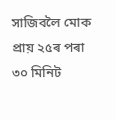সাজিবলৈ মোক প্ৰায় ২৫ৰ পৰা ৩০ মিনিট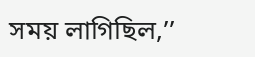সময় লাগিছিল,’’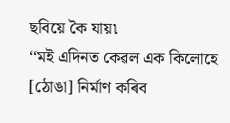ছবিয়ে কৈ যায়৷
‘‘মই এদিনত কেৱল এক কিলোহে [ঠোঙা] নিৰ্মাণ কৰিব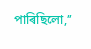পাৰিছিলো,’’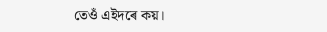তেওঁ এইদৰে কয়।